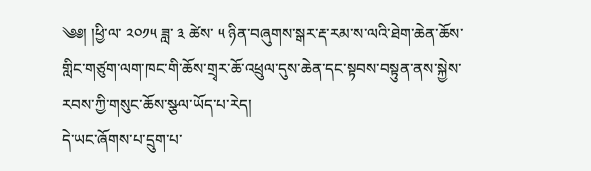༄༅། །ཕྱི་ལ་ ༢༠༡༥ ཟླ་ ༣ ཚེས་ ༥ ཉིན་བཞུགས་སྒར་རྡ་རམ་ས་ལའི་ཐེག་ཆེན་ཆོས་གླིང་གཙུག་ལག་ཁང་གི་ཆོས་གྲྭར་ཆོ་འཕྲུལ་དུས་ཆེན་དང་སྟབས་བསྟུན་ནས་སྐྱེས་རབས་ཀྱི་གསུང་ཆོས་སྩལ་ཡོད་པ་རེད།
དེ་ཡང་ཞོགས་པ་དྲུག་པ་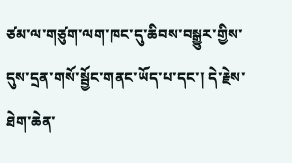ཙམ་ལ་གཙུག་ལག་ཁང་དུ་ཆིབས་བསྒྱུར་གྱིས་དུས་དྲན་གསོ་སྦྱོང་གནང་ཡོད་པ་དང་། དེ་རྗེས་ཐེག་ཆེན་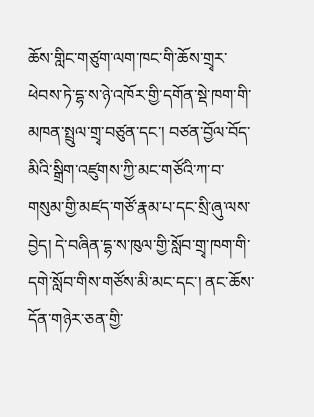ཆོས་གླིང་གཙུག་ལག་ཁང་གི་ཆོས་གྲྭར་ཕེབས་ཏེ་དྷ་ས་ཉེ་འཁོར་གྱི་དགོན་སྡེ་ཁག་གི་མཁན་སྤྲུལ་གྲྭ་བཙུན་དང་། བཙན་བྱོལ་བོད་མིའི་སྒྲིག་འཛུགས་ཀྱི་མང་གཙོའི་ཀ་བ་གསུམ་གྱི་མཛད་གཙོ་རྣམ་པ་དང་སྲི་ཞུ་ལས་བྱེད། དེ་བཞིན་དྷ་ས་ཁུལ་གྱི་སློབ་གྲྭ་ཁག་གི་དགེ་སློབ་གིས་གཙོས་མི་མང་དང་། ནང་ཆོས་དོན་གཉེར་ཅན་གྱི་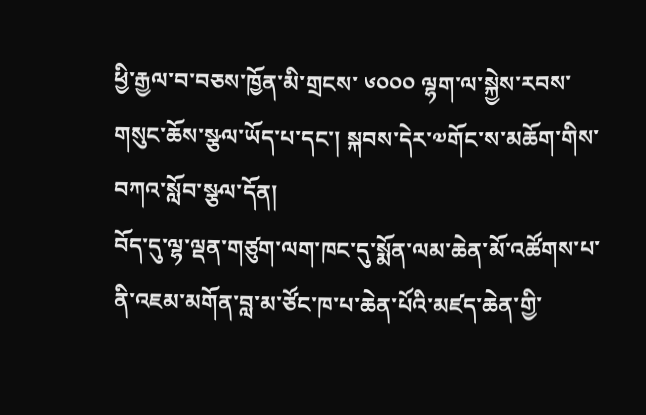ཕྱི་རྒྱལ་བ་བཅས་ཁྱོན་མི་གྲངས་ ༦༠༠༠ ལྷག་ལ་སྐྱེས་རབས་གསུང་ཆོས་སྩལ་ཡོད་པ་དང་། སྐབས་དེར་༧གོང་ས་མཆོག་གིས་བཀའ་སློབ་སྩལ་དོན།
བོད་དུ་ལྷ་ལྡན་གཙུག་ལག་ཁང་དུ་སྨོན་ལམ་ཆེན་མོ་འཚོགས་པ་ནི་འཇམ་མགོན་བླ་མ་ཙོང་ཁ་པ་ཆེན་པོའི་མཛད་ཆེན་གྱི་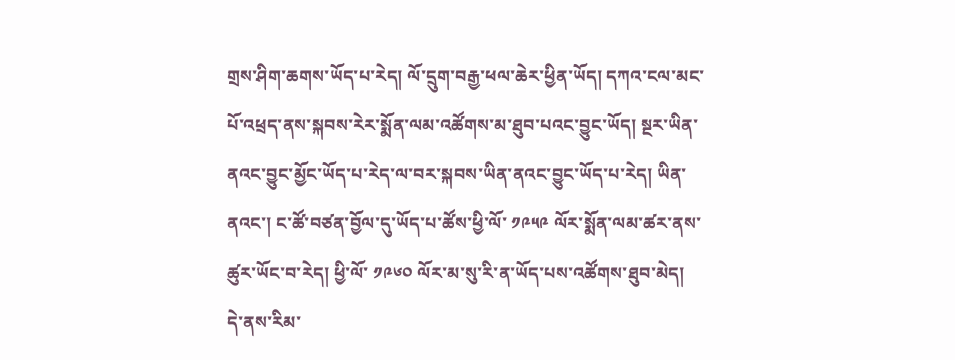གྲས་ཤིག་ཆགས་ཡོད་པ་རེད། ལོ་དྲུག་བརྒྱ་ཕལ་ཆེར་ཕྱིན་ཡོད། དཀའ་ངལ་མང་པོ་འཕྲད་ནས་སྐབས་རེར་སྨོན་ལམ་འཚོགས་མ་ཐུབ་པའང་བྱུང་ཡོད། སྔར་ཡིན་ནའང་བྱུང་མྱོང་ཡོད་པ་རེད་ལ་བར་སྐབས་ཡིན་ནའང་བྱུང་ཡོད་པ་རེད། ཡིན་ནའང་། ང་ཚོ་བཙན་བྱོལ་དུ་ཡོད་པ་ཚོས་ཕྱི་ལོ་ ༡༩༥༩ ལོར་སྨོན་ལམ་ཚར་ནས་ཚུར་ཡོང་བ་རེད། ཕྱི་ལོ་ ༡༩༦༠ ལོར་མ་སུ་རི་ན་ཡོད་པས་འཚོགས་ཐུབ་མེད། དེ་ནས་རིམ་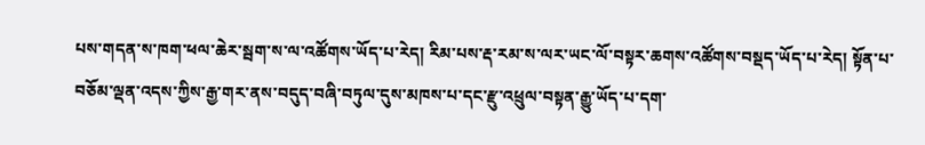པས་གདན་ས་ཁག་ཕལ་ཆེར་སྦག་ས་ལ་འཚོགས་ཡོད་པ་རེད། རིམ་པས་རྡ་རམ་ས་ལར་ཡང་ལོ་བསྟར་ཆགས་འཚོགས་བསྡད་ཡོད་པ་རེད། སྟོན་པ་བཅོམ་ལྡན་འདས་ཀྱིས་རྒྱ་གར་ནས་བདུད་བཞི་བཏུལ་དུས་མཁས་པ་དང་རྫུ་འཕྲུལ་བསྟན་རྒྱུ་ཡོད་པ་དག་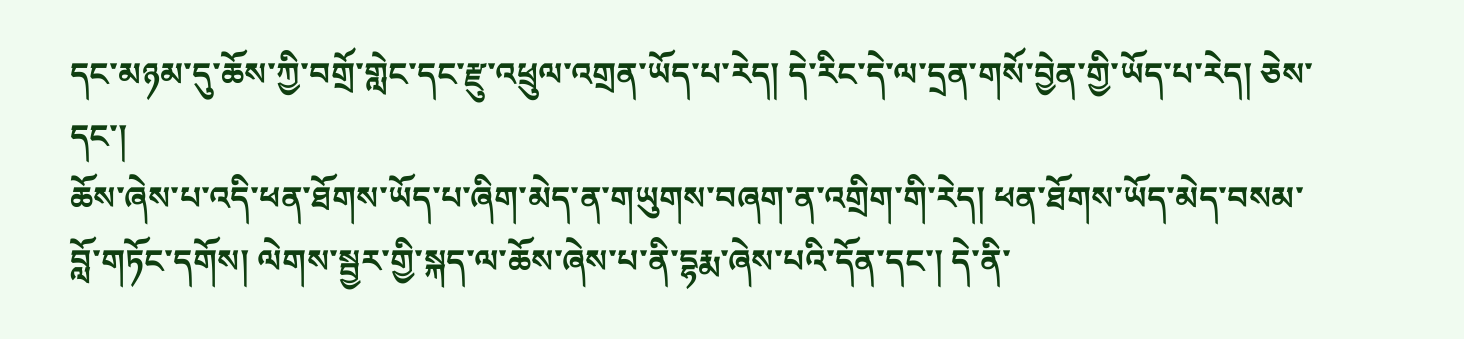དང་མཉམ་དུ་ཆོས་ཀྱི་བགྲོ་གླེང་དང་རྫུ་འཕྲུལ་འགྲན་ཡོད་པ་རེད། དེ་རིང་དེ་ལ་དྲན་གསོ་བྱེན་གྱི་ཡོད་པ་རེད། ཅེས་དང་།
ཆོས་ཞེས་པ་འདི་ཕན་ཐོགས་ཡོད་པ་ཞིག་མེད་ན་གཡུགས་བཞག་ན་འགྲིག་གི་རེད། ཕན་ཐོགས་ཡོད་མེད་བསམ་བློ་གཏོང་དགོས། ལེགས་སྦྱར་གྱི་སྐད་ལ་ཆོས་ཞེས་པ་ནི་དྷརྨ་ཞེས་པའི་དོན་དང་། དེ་ནི་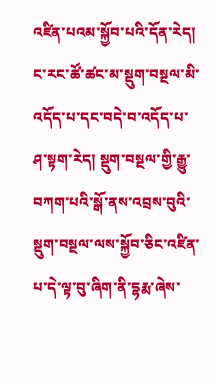འཛིན་པའམ་སྐྱོབ་པའི་དོན་རེད། ང་རང་ཚོ་ཚང་མ་སྡུག་བསྔལ་མི་འདོད་པ་དང་བདེ་བ་འདོད་པ་ཤ་སྟག་རེད། སྡུག་བསྔལ་གྱི་རྒྱུ་བཀག་པའི་སྒོ་ནས་འབྲས་བུའི་སྡུག་བསྔལ་ལས་སྐྱོབ་ཅིང་འཛིན་པ་དེ་ལྟ་བུ་ཞིག་ནི་དྷརྨ་ཞེས་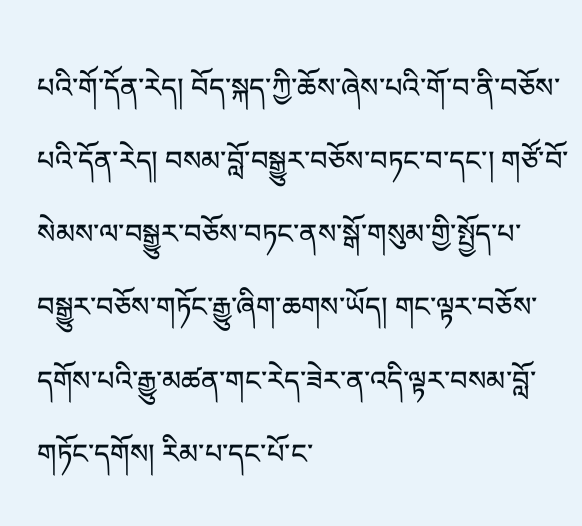པའི་གོ་དོན་རེད། བོད་སྐད་ཀྱི་ཆོས་ཞེས་པའི་གོ་བ་ནི་བཅོས་པའི་དོན་རེད། བསམ་བློ་བསྒྱུར་བཅོས་བཏང་བ་དང་། གཙོ་བོ་སེམས་ལ་བསྒྱུར་བཅོས་བཏང་ནས་སྒོ་གསུམ་གྱི་སྤྱོད་པ་བསྒྱུར་བཅོས་གཏོང་རྒྱུ་ཞིག་ཆགས་ཡོད། གང་ལྟར་བཅོས་དགོས་པའི་རྒྱུ་མཚན་གང་རེད་ཟེར་ན་འདི་ལྟར་བསམ་བློ་གཏོང་དགོས། རིམ་པ་དང་པོ་ང་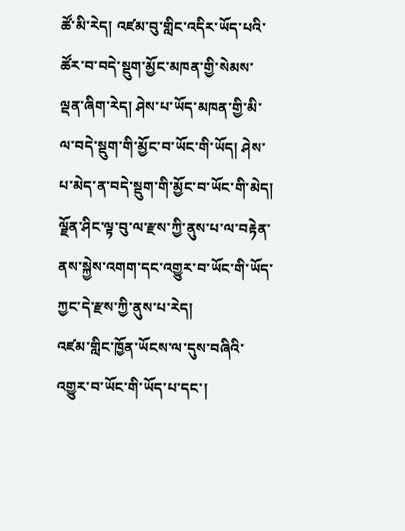ཚོ་མི་རེད། འཛམ་བུ་གླིང་འདིར་ཡོད་པའི་ཚོར་བ་བདེ་སྡུག་མྱོང་མཁན་གྱི་སེམས་ལྡན་ཞིག་རེད། ཤེས་པ་ཡོད་མཁན་གྱི་མི་ལ་བདེ་སྡུག་གི་མྱོང་བ་ཡོང་གི་ཡོད། ཤེས་པ་མེད་ན་བདེ་སྡུག་གི་མྱོང་བ་ཡོང་གི་མེད། ལྗོན་ཤིང་ལྟ་བུ་ལ་རྫས་ཀྱི་ནུས་པ་ལ་བརྟེན་ནས་སྐྱེས་འགག་དང་འགྱུར་བ་ཡོང་གི་ཡོད་ཀྱང་དེ་རྫས་ཀྱི་ནུས་པ་རེད།
འཛམ་གླིང་ཁྱོན་ཡོངས་ལ་དུས་བཞིའི་འགྱུར་བ་ཡོང་གི་ཡོད་པ་དང་།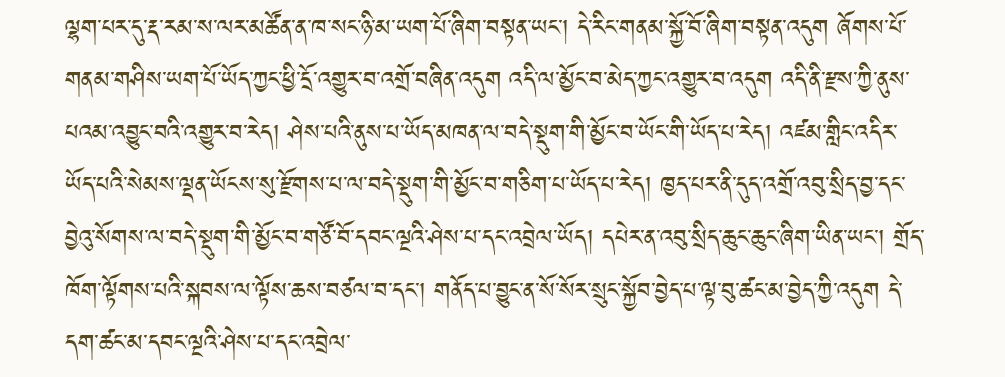ལྷག་པར་དུ་རྡ་རམ་ས་ལར་མཚོན་ན་ཁ་སང་ཉི་མ་ཡག་པོ་ཞིག་བསྟན་ཡང་། དེ་རིང་གནམ་སྐྱོ་བོ་ཞིག་བསྟན་འདུག ཞོགས་པོ་གནམ་གཤིས་ཡག་པོ་ཡོད་ཀྱང་ཕྱི་དྲོ་འགྱུར་བ་འགྲོ་བཞིན་འདུག འདི་ལ་མྱོང་བ་མེད་ཀྱང་འགྱུར་བ་འདུག འདི་ནི་རྫས་ཀྱི་ནུས་པའམ་འབྱུང་བའི་འགྱུར་བ་རེད། ཤེས་པའི་ནུས་པ་ཡོད་མཁན་ལ་བདེ་སྡུག་གི་མྱོང་བ་ཡོང་གི་ཡོད་པ་རེད། འཛམ་གླིང་འདིར་ཡོད་པའི་སེམས་ལྡན་ཡོངས་སུ་རྫོགས་པ་ལ་བདེ་སྡུག་གི་མྱོང་བ་གཅིག་པ་ཡོད་པ་རེད། ཁྱད་པར་ནི་དུད་འགྲོ་འབུ་སྲིད་བྱ་དང་བྱེའུ་སོགས་ལ་བདེ་སྡུག་གི་མྱོང་བ་གཙོ་བོ་དབང་ལྔའི་ཤེས་པ་དང་འབྲེལ་ཡོད། དཔེར་ན་འབུ་སྲིད་ཆུང་ཆུང་ཞིག་ཡིན་ཡང་། གྲོད་ཁོག་ལྟོགས་པའི་སྐབས་ལ་ལྟོས་ཆས་བཙལ་བ་དང་། གནོད་པ་བྱུང་ན་སོ་སོར་སྲུང་སྐྱོབ་བྱེད་པ་ལྟ་བུ་ཚང་མ་བྱེད་ཀྱི་འདུག དེ་དག་ཚང་མ་དབང་ལྔའི་ཤེས་པ་དང་འབྲེལ་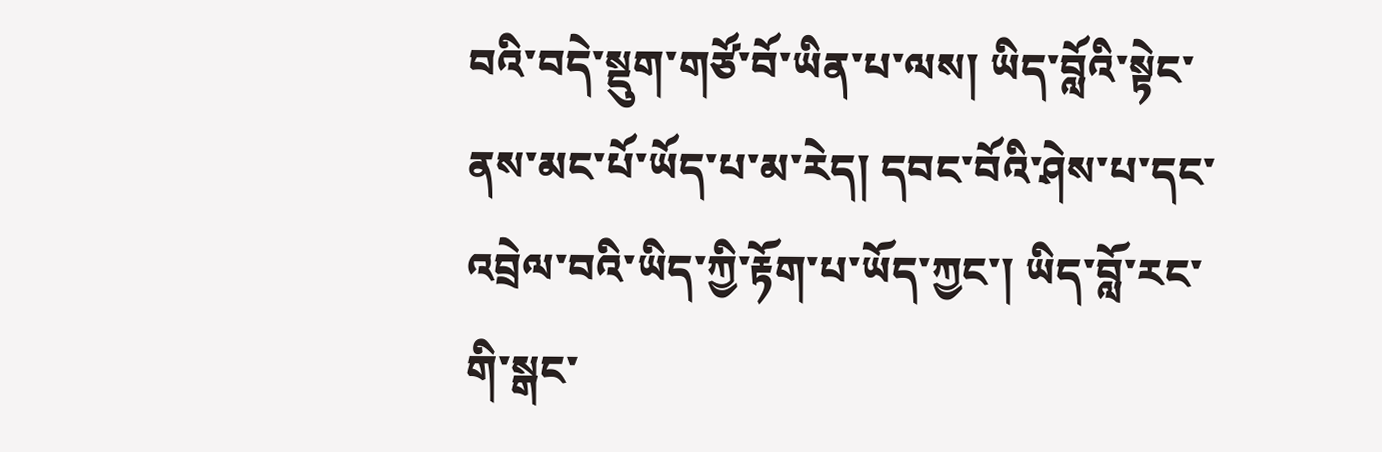བའི་བདེ་སྡུག་གཙོ་བོ་ཡིན་པ་ལས། ཡིད་བློའི་སྟེང་ནས་མང་པོ་ཡོད་པ་མ་རེད། དབང་བོའི་ཤེས་པ་དང་འབྲེལ་བའི་ཡིད་ཀྱི་རྟོག་པ་ཡོད་ཀྱང་། ཡིད་བློ་རང་གི་སྒང་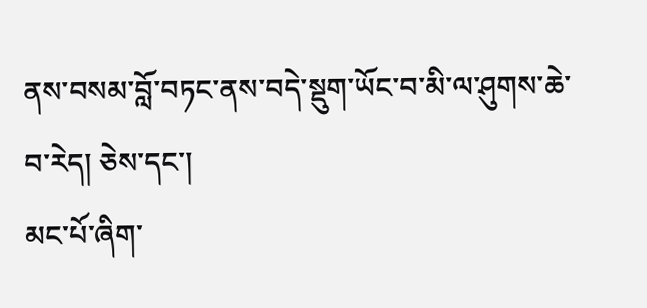ནས་བསམ་བློ་བཏང་ནས་བདེ་སྡུག་ཡོང་བ་མི་ལ་ཤུགས་ཆེ་བ་རེད། ཅེས་དང་།
མང་པོ་ཞིག་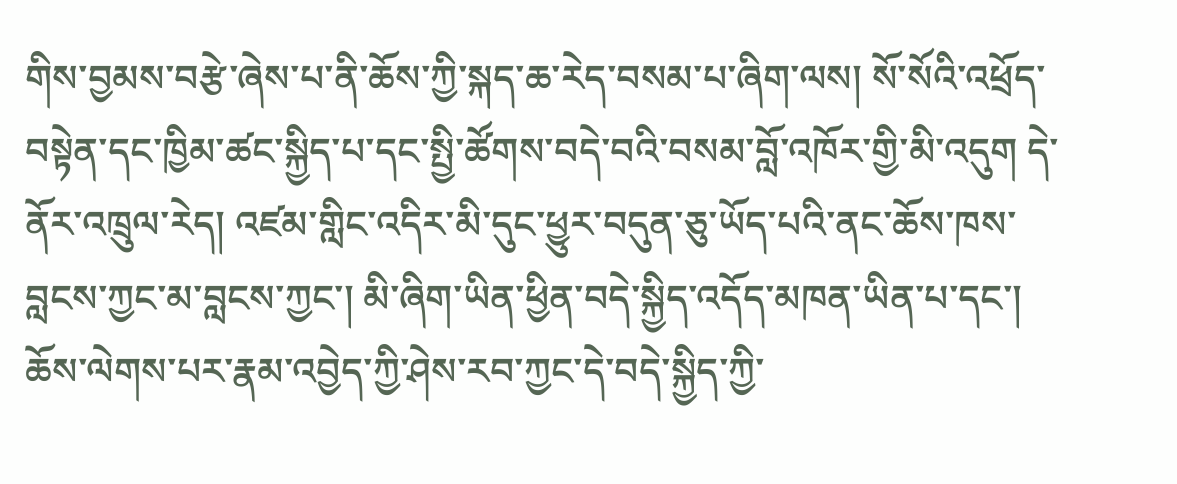གིས་བྱམས་བརྩེ་ཞེས་པ་ནི་ཆོས་ཀྱི་སྐད་ཆ་རེད་བསམ་པ་ཞིག་ལས། སོ་སོའི་འཕྲོད་བསྟེན་དང་ཁྱིམ་ཚང་སྐྱིད་པ་དང་སྤྱི་ཚོགས་བདེ་བའི་བསམ་བློ་འཁོར་གྱི་མི་འདུག དེ་ནོར་འཁྲུལ་རེད། འཛམ་གླིང་འདིར་མི་དུང་ཕྱུར་བདུན་ཅུ་ཡོད་པའི་ནང་ཆོས་ཁས་བླངས་ཀྱང་མ་བླངས་ཀྱང་། མི་ཞིག་ཡིན་ཕྱིན་བདེ་སྐྱིད་འདོད་མཁན་ཡིན་པ་དང་། ཆོས་ལེགས་པར་རྣམ་འབྱེད་ཀྱི་ཤེས་རབ་ཀྱང་དེ་བདེ་སྐྱིད་ཀྱི་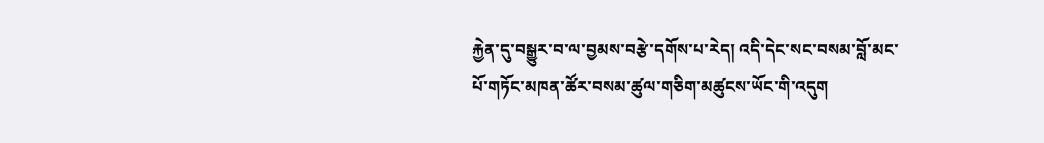རྐྱེན་དུ་བསྒྱུར་བ་ལ་བྱམས་བརྩེ་དགོས་པ་རེད། འདི་དེང་སང་བསམ་བློ་མང་པོ་གཏོང་མཁན་ཚོར་བསམ་ཚུལ་གཅིག་མཚུངས་ཡོང་གི་འདུག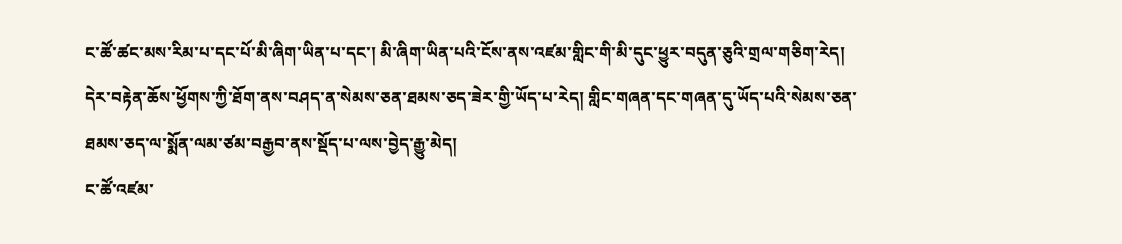ང་ཚོ་ཚང་མས་རིམ་པ་དང་པོ་མི་ཞིག་ཡིན་པ་དང་། མི་ཞིག་ཡིན་པའི་ངོས་ནས་འཛམ་གླིང་གི་མི་དུང་ཕྱུར་བདུན་ཅུའི་གྲལ་གཅིག་རེད། དེར་བརྟེན་ཆོས་ཕྱོགས་ཀྱི་ཐོག་ནས་བཤད་ན་སེམས་ཅན་ཐམས་ཅད་ཟེར་གྱི་ཡོད་པ་རེད། གླིང་གཞན་དང་གཞན་དུ་ཡོད་པའི་སེམས་ཅན་ཐམས་ཅད་ལ་སྨོན་ལམ་ཙམ་བརྒྱབ་ནས་སྡོད་པ་ལས་བྱེད་རྒྱུ་མེད།
ང་ཚོ་འཛམ་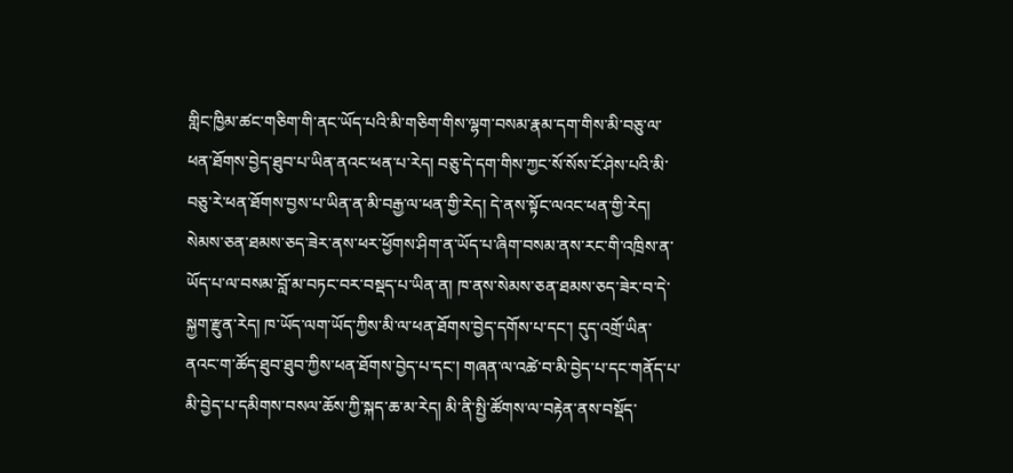གླིང་ཁྱིམ་ཚང་གཅིག་གི་ནང་ཡོད་པའི་མི་གཅིག་གིས་ལྷག་བསམ་རྣམ་དག་གིས་མི་བཅུ་ལ་ཕན་ཐོགས་བྱེད་ཐུབ་པ་ཡིན་ནའང་ཕན་པ་རེད། བཅུ་དེ་དག་གིས་ཀྱང་སོ་སོས་ངོ་ཤེས་པའི་མི་བཅུ་རེ་ཕན་ཐོགས་བྱས་པ་ཡིན་ན་མི་བརྒྱ་ལ་ཕན་གྱི་རེད། དེ་ནས་སྟོང་ལའང་ཕན་གྱི་རེད། སེམས་ཅན་ཐམས་ཅད་ཟེར་ནས་ཕར་ཕྱོགས་ཤིག་ན་ཡོད་པ་ཞིག་བསམ་ནས་རང་གི་འཁྲིས་ན་ཡོད་པ་ལ་བསམ་བློ་མ་བཏང་བར་བསྡད་པ་ཡིན་ན། ཁ་ནས་སེམས་ཅན་ཐམས་ཅད་ཟེར་བ་དེ་སྐྱག་རྫུན་རེད། ཁ་ཡོད་ལག་ཡོད་ཀྱིས་མི་ལ་ཕན་ཐོགས་བྱེད་དགོས་པ་དང་། དུད་འགྲོ་ཡིན་ནའང་ག་ཚོད་ཐུབ་ཐུབ་ཀྱིས་ཕན་ཐོགས་བྱེད་པ་དང་། གཞན་ལ་འཚེ་བ་མི་བྱེད་པ་དང་གནོད་པ་མི་བྱེད་པ་དམིགས་བསལ་ཆོས་ཀྱི་སྐད་ཆ་མ་རེད། མི་ནི་སྤྱི་ཚོགས་ལ་བརྟེན་ནས་བསྡོད་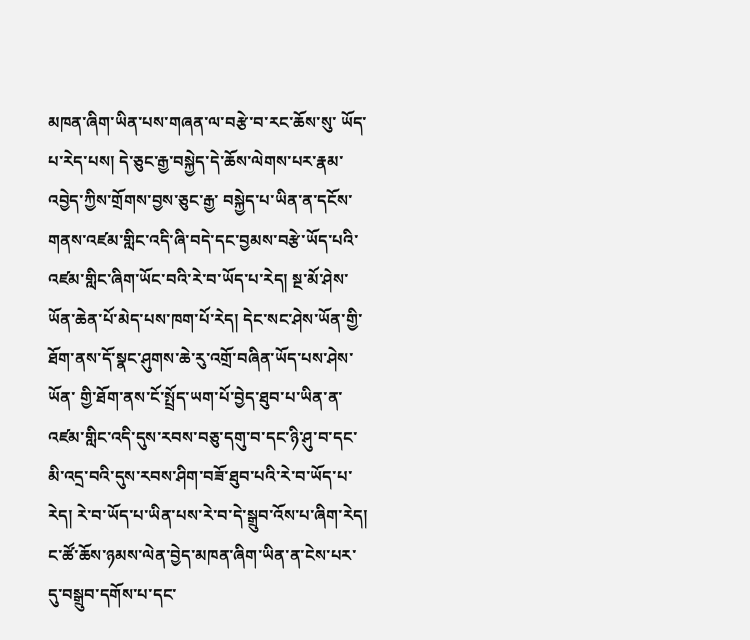མཁན་ཞིག་ཡིན་པས་གཞན་ལ་བརྩེ་བ་རང་ཆོས་སུ་ ཡོད་པ་རེད་པས། དེ་ཅུང་རྒྱ་བསྐྱེད་དེ་ཆོས་ལེགས་པར་རྣམ་འབྱེད་ཀྱིས་གྲོགས་བྱས་ཅུང་རྒྱ་ བསྐྱེད་པ་ཡིན་ན་དངོས་གནས་འཛམ་གླིང་འདི་ཞི་བདེ་དང་བྱམས་བརྩེ་ཡོད་པའི་འཛམ་གླིང་ཞིག་ཡོང་བའི་རེ་བ་ཡོད་པ་རེད། སྔ་མོ་ཤེས་ཡོན་ཆེན་པོ་མེད་པས་ཁག་པོ་རེད། དེང་སང་ཤེས་ཡོན་གྱི་ཐོག་ནས་དོ་སྣང་ཤུགས་ཆེ་རུ་འགྲོ་བཞིན་ཡོད་པས་ཤེས་ཡོན་ གྱི་ཐོག་ནས་ངོ་སྤྲོད་ཡག་པོ་བྱེད་ཐུབ་པ་ཡིན་ན་འཛམ་གླིང་འདི་དུས་རབས་བཅུ་དགུ་བ་དང་ཉི་ཤུ་བ་དང་མི་འདྲ་བའི་དུས་རབས་ཤིག་བཟོ་ཐུབ་པའི་རེ་བ་ཡོད་པ་རེད། རེ་བ་ཡོད་པ་ཡིན་པས་རེ་བ་དེ་སྒྲུབ་འོས་པ་ཞིག་རེད། ང་ཚོ་ཆོས་ཉམས་ལེན་བྱེད་མཁན་ཞིག་ཡིན་ན་ངེས་པར་དུ་བསྒྲུབ་དགོས་པ་དང་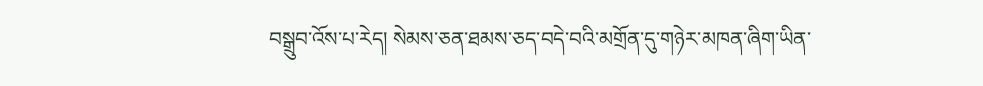བསྒྲུབ་འོས་པ་རེད། སེམས་ཅན་ཐམས་ཅད་བདེ་བའི་མགྲོན་དུ་གཉེར་མཁན་ཞིག་ཡིན་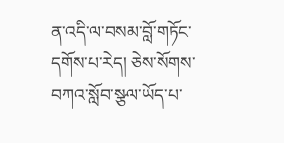ན་འདི་ལ་བསམ་བློ་གཏོང་དགོས་པ་རེད། ཅེས་སོགས་བཀའ་སློབ་སྩལ་ཡོད་པ་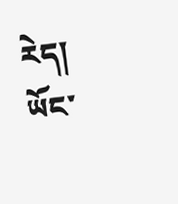རེད།
ཡོང་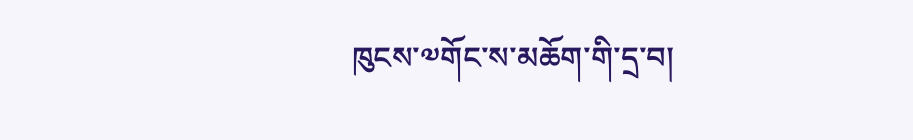ཁུངས་༧གོང་ས་མཆོག་གི་དྲ་བ།